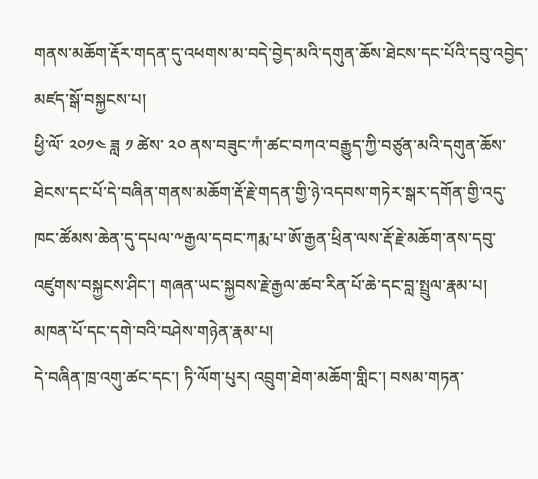གནས་མཆོག་རྡོར་གདན་དུ་འཕགས་མ་བདེ་བྱེད་མའི་དགུན་ཆོས་ཐེངས་དང་པོའི་དབུ་འབྱེད་མཛད་སྒོ་བསྐྱངས་པ།
ཕྱི་ལོ་ ༢༠༡༤ ཟླ ༡ ཚེས་ ༢༠ ནས་བཟུང་ཀཾ་ཚང་བཀའ་བརྒྱུད་ཀྱི་བཙུན་མའི་དགུན་ཆོས་ཐེངས་དང་པོ་དེ་བཞིན་གནས་མཆོག་རྡོ་རྗེ་གདན་གྱི་ཉེ་འདབས་གཏེར་སྒར་དགོན་གྱི་འདུ་ཁང་ཚོམས་ཆེན་དུ་དཔལ་༸རྒྱལ་དབང་ཀརྨ་པ་ཨོ་རྒྱན་ཕྲིན་ལས་རྡོ་རྗེ་མཆོག་ནས་དབུ་འཛུགས་བསྐྱངས་ཤིང་། གཞན་ཡང་སྐྱབས་རྗེ་རྒྱལ་ཚབ་རིན་པོ་ཆེ་དང་བླ་སྤྲུལ་རྣམ་པ། མཁན་པོ་དང་དགེ་བའི་བཤེས་གཉེན་རྣམ་པ།
དེ་བཞིན་ཁྲ་འགུ་ཚང་དང་། ཏི་ལོག་པུར། འབྲུག་ཐེག་མཆོག་གླིང་། བསམ་གཏན་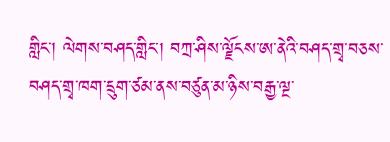གླིང་། ལེགས་བཤད་གླིང་། བཀྲ་ཤིས་ལྗོངས་ཨ་ནེའི་བཤད་གྲྭ་བཅས་བཤད་གྲྭ་ཁག་དྲུག་ཙམ་ནས་བཙུན་མ་ཉིས་བརྒྱ་ལྔ་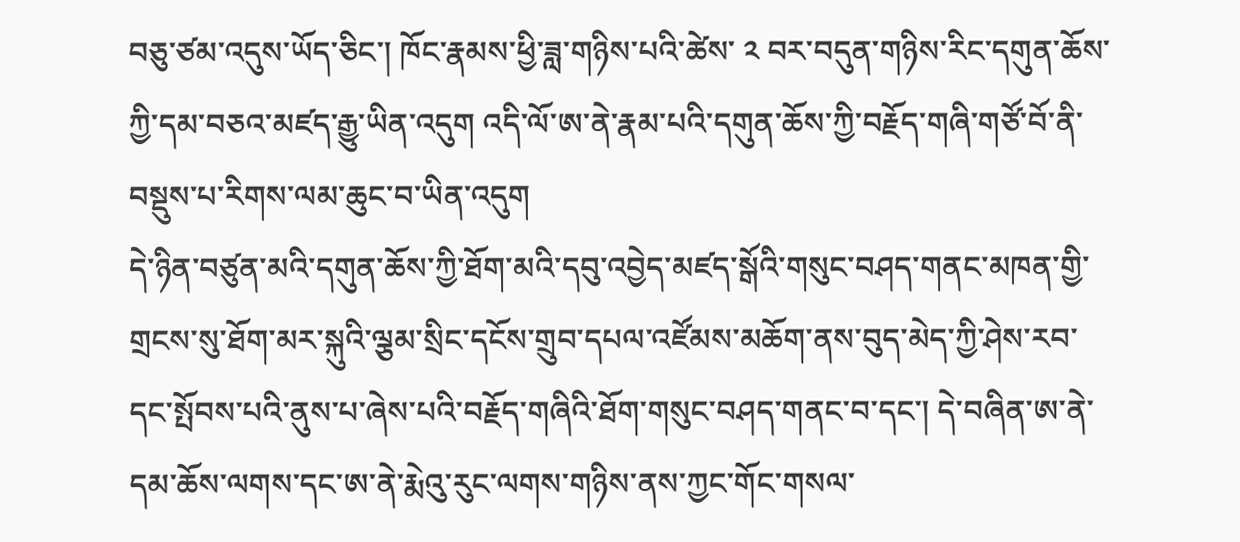བཅུ་ཙམ་འདུས་ཡོད་ཅིང་། ཁོང་རྣམས་ཕྱི་ཟླ་གཉིས་པའི་ཚེས་ ༢ བར་བདུན་གཉིས་རིང་དགུན་ཆོས་ཀྱི་དམ་བཅའ་མཛད་རྒྱུ་ཡིན་འདུག འདི་ལོ་ཨ་ནེ་རྣམ་པའི་དགུན་ཆོས་ཀྱི་བརྗོད་གཞི་གཙོ་བོ་ནི་བསྡུས་པ་རིགས་ལམ་ཆུང་བ་ཡིན་འདུག
དེ་ཉིན་བཙུན་མའི་དགུན་ཆོས་ཀྱི་ཐོག་མའི་དབུ་འབྱེད་མཛད་སྒོའི་གསུང་བཤད་གནང་མཁན་གྱི་གྲངས་སུ་ཐོག་མར་སྐུའི་ལྕམ་སྲིང་དངོས་གྲུབ་དཔལ་འཛོམས་མཆོག་ནས་བུད་མེད་ཀྱི་ཤེས་རབ་དང་སྤོབས་པའི་ནུས་པ་ཞེས་པའི་བརྗོད་གཞིའི་ཐོག་གསུང་བཤད་གནང་བ་དང་། དེ་བཞིན་ཨ་ནེ་དམ་ཆོས་ལགས་དང་ཨ་ནེ་རྨེའུ་རུང་ལགས་གཉིས་ནས་ཀྱང་གོང་གསལ་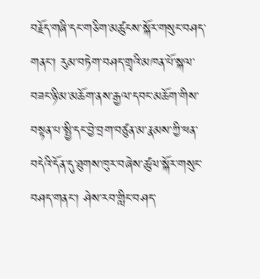བརྗོད་གཞི་དང་གཅིག་མཚུངས་སྐོར་གསུང་བཤད་གནང་། རུམ་བཏེག་བཤད་གྲྭའི་མཁན་པོ་སྐལ་བཟང་ཉི་མ་མཆོག་ནས་རྒྱལ་དབང་མཆོག་གིས་བསྟན་པ་སྤྱི་དང་བྱེ་བྲག་བཙུན་མ་རྣམས་ཀྱི་ཕན་བདེའི་དོན་དུ་ཐུགས་ཁུར་བཞེས་ཚུལ་སྐོར་གསུང་བཤད་གནང་། ཤེས་རབ་གླིང་བཤད་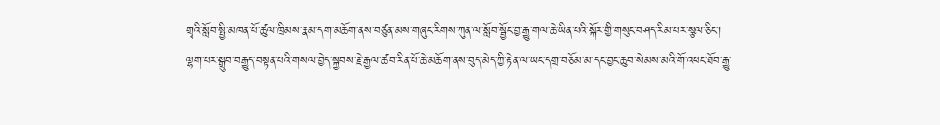གྲྭའི་སློབ་སྤྱི་མཁན་པོ་ཚུལ་ཁྲིམས་རྣམ་དག་མཆོག་ནས་བཙུན་མས་གཞུང་རིགས་ཀུན་ལ་སློབ་སྦྱོང་བྱ་རྒྱུ་གལ་ཆེ་ཡིན་པའི་སྐོར་གྱི་གསུང་བཤད་རིམ་པར་སྩལ་ཅིང་།
ལྷག་པར་སྒྲུབ་བརྒྱུད་བསྟན་པའི་གསལ་བྱེད་སྐྱབས་རྗེ་རྒྱལ་ཚབ་རིན་པོ་ཆེ་མཆོག་ནས་བུད་མེད་ཀྱི་རྟེན་ལ་ཡང་དགྲ་བཅོམ་མ་དང་བྱང་ཆུབ་སེམས་མའི་གོ་འཕང་ཐོབ་རྒྱུ་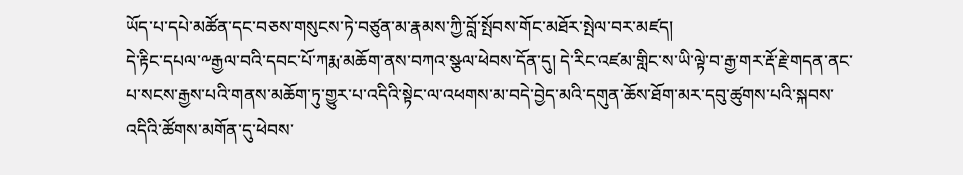ཡོད་པ་དཔེ་མཚོན་དང་བཅས་གསུངས་ཏེ་བཙུན་མ་རྣམས་ཀྱི་བློ་སྤོབས་གོང་མཐོར་སྤེལ་བར་མཛད།
དེ་རྟིང་དཔལ་༸རྒྱལ་བའི་དབང་པོ་ཀརྨ་མཆོག་ནས་བཀའ་སྩལ་ཕེབས་དོན་དུ། དེ་རིང་འཛམ་གླིང་ས་ཡི་ལྟེ་བ་རྒྱ་གར་རྡོ་རྗེ་གདན་ནང་པ་སངས་རྒྱས་པའི་གནས་མཆོག་ཏུ་གྱུར་པ་འདིའི་སྟེང་ལ་འཕགས་མ་བདེ་བྱེད་མའི་དགུན་ཆོས་ཐོག་མར་དབུ་ཚུགས་པའི་སྐབས་འདིའི་ཚོགས་མགོན་དུ་ཕེབས་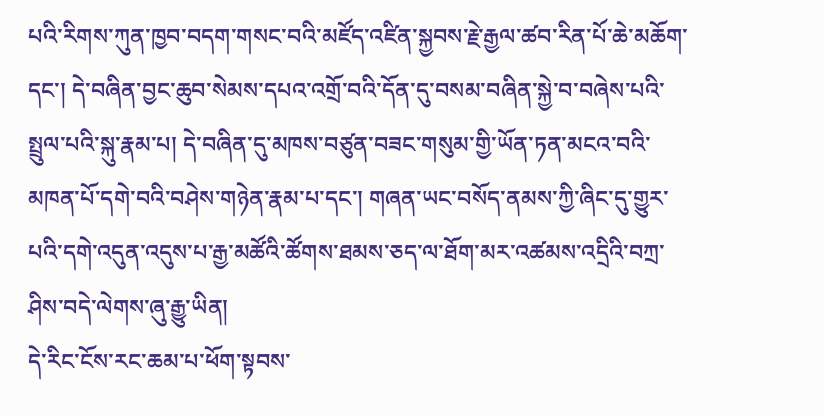པའི་རིགས་ཀུན་ཁྱབ་བདག་གསང་བའི་མཛོད་འཛིན་སྐྱབས་རྗེ་རྒྱལ་ཚབ་རིན་པོ་ཆེ་མཆོག་དང་། དེ་བཞིན་བྱང་ཆུབ་སེམས་དཔའ་འགྲོ་བའི་དོན་དུ་བསམ་བཞིན་སྐྱེ་བ་བཞེས་པའི་སྤྲུལ་པའི་སྐུ་རྣམ་པ། དེ་བཞིན་དུ་མཁས་བཙུན་བཟང་གསུམ་གྱི་ཡོན་ཏན་མངའ་བའི་མཁན་པོ་དགེ་བའི་བཤེས་གཉེན་རྣམ་པ་དང་། གཞན་ཡང་བསོད་ནམས་ཀྱི་ཞིང་དུ་གྱུར་པའི་དགེ་འདུན་འདུས་པ་རྒྱ་མཚོའི་ཚོགས་ཐམས་ཅད་ལ་ཐོག་མར་འཚམས་འདྲིའི་བཀྲ་ཤིས་བདེ་ལེགས་ཞུ་རྒྱུ་ཡིན།
དེ་རིང་ངོས་རང་ཆམ་པ་ཕོག་སྟབས་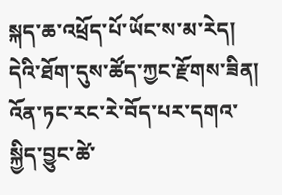སྐད་ཆ་འཕྲོད་པོ་ཡོང་ས་མ་རེད། དེའི་ཐོག་དུས་ཚོད་ཀྱང་རྫོགས་ཟིན། འོན་ཏང་རང་རེ་བོད་པར་དགའ་སྐྱིད་བྱུང་ཚེ་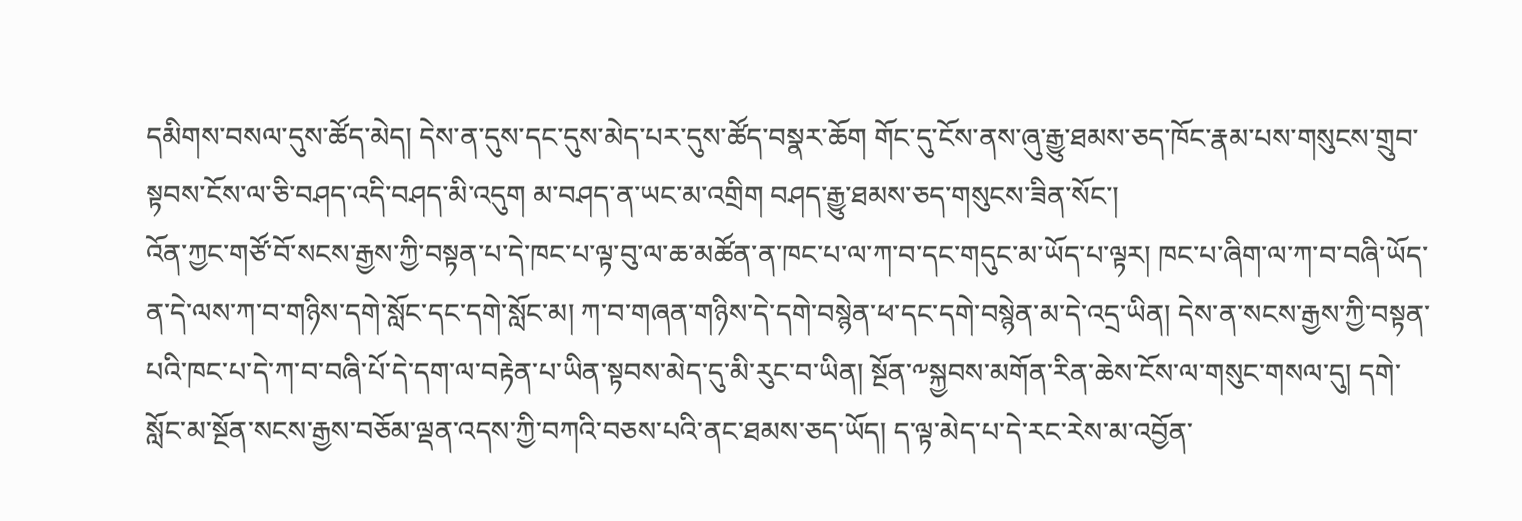དམིགས་བསལ་དུས་ཚོད་མེད། དེས་ན་དུས་དང་དུས་མེད་པར་དུས་ཚོད་བསྣར་ཆོག གོང་དུ་ངོས་ནས་ཞུ་རྒྱུ་ཐམས་ཅད་ཁོང་རྣམ་པས་གསུངས་གྲུབ་སྟབས་ངོས་ལ་ཅི་བཤད་འདི་བཤད་མི་འདུག མ་བཤད་ན་ཡང་མ་འགྲིག བཤད་རྒྱུ་ཐམས་ཅད་གསུངས་ཟིན་སོང་།
འོན་ཀྱང་གཙོ་བོ་སངས་རྒྱས་ཀྱི་བསྟན་པ་དེ་ཁང་པ་ལྟ་བུ་ལ་ཆ་མཚོན་ན་ཁང་པ་ལ་ཀ་བ་དང་གདུང་མ་ཡོད་པ་ལྟར། ཁང་པ་ཞིག་ལ་ཀ་བ་བཞི་ཡོད་ན་དེ་ལས་ཀ་བ་གཉིས་དགེ་སློང་དང་དགེ་སློང་མ། ཀ་བ་གཞན་གཉིས་དེ་དགེ་བསྙེན་ཕ་དང་དགེ་བསྙེན་མ་དེ་འདྲ་ཡིན། དེས་ན་སངས་རྒྱས་ཀྱི་བསྟན་པའི་ཁང་པ་དེ་ཀ་བ་བཞི་པོ་དེ་དག་ལ་བརྟེན་པ་ཡིན་སྟབས་མེད་དུ་མི་རུང་བ་ཡིན། སྔོན་༸སྐྱབས་མགོན་རིན་ཆེས་ངོས་ལ་གསུང་གསལ་དུ། དགེ་སློང་མ་སྔོན་སངས་རྒྱས་བཅོམ་ལྡན་འདས་ཀྱི་བཀའི་བཅས་པའི་ནང་ཐམས་ཅད་ཡོད། ད་ལྟ་མེད་པ་དེ་རང་རེས་མ་འབྱོན་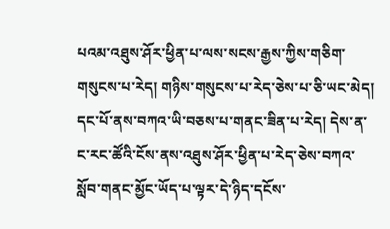པའམ་འཐུས་ཤོར་ཕྱིན་པ་ལས་སངས་རྒྱས་ཀྱིས་གཅིག་གསུངས་པ་རེད། གཉིས་གསུངས་པ་རེད་ཅེས་པ་ཅི་ཡང་མེད། དང་པོ་ནས་བཀའ་ཡི་བཅས་པ་གནང་ཟིན་པ་རེད། དེས་ན་ང་རང་ཚོའི་ངོས་ནས་འཐུས་ཤོར་ཕྱིན་པ་རེད་ཅེས་བཀའ་སློབ་གནང་མྱོང་ཡོད་པ་ལྟར་དེ་ཉིད་དངོས་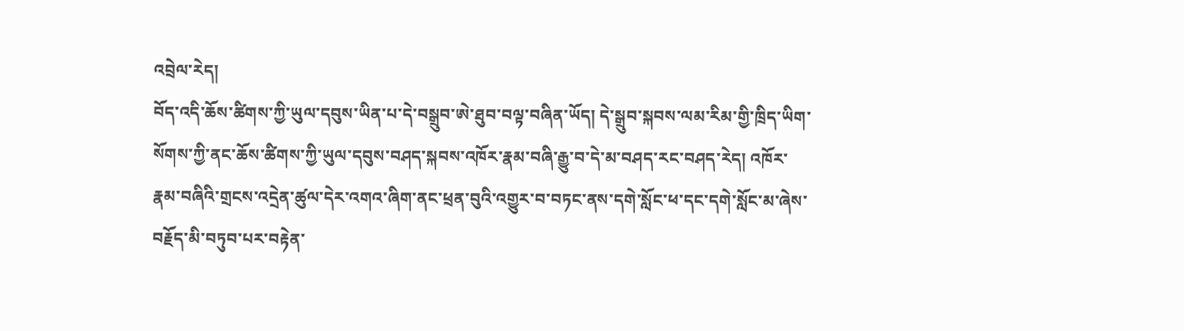འབྲེལ་རེད།
བོད་འདི་ཆོས་ཚིགས་ཀྱི་ཡུལ་དབུས་ཡིན་པ་དེ་བསྒྲུབ་ཨེ་ཐུབ་བལྟ་བཞིན་ཡོད། དེ་སྒྲུབ་སྐབས་ལམ་རིམ་གྱི་ཁྲིད་ཡིག་སོགས་ཀྱི་ནང་ཆོས་ཚིགས་ཀྱི་ཡུལ་དབུས་བཤད་སྐབས་འཁོར་རྣམ་བཞི་རྒྱུ་བ་དེ་མ་བཤད་རང་བཤད་རེད། འཁོར་རྣམ་བཞིའི་གྲངས་འདྲེན་ཚུལ་དེར་འགའ་ཞིག་ནང་ཕྲན་བུའི་འགྱུར་བ་བཏང་ནས་དགེ་སློང་ཕ་དང་དགེ་སློང་མ་ཞེས་བརྗོད་མི་བཏུབ་པར་བརྟེན་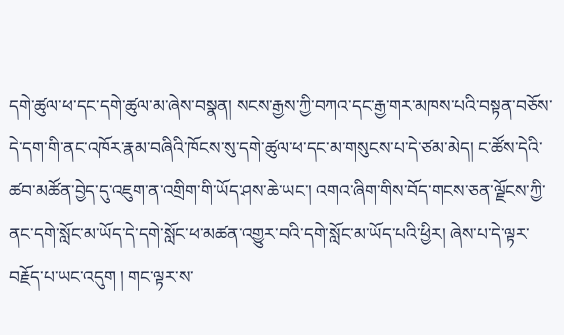དགེ་ཚུལ་ཕ་དང་དགེ་ཚུལ་མ་ཞེས་བསྣན། སངས་རྒྱས་ཀྱི་བཀའ་དང་རྒྱ་གར་མཁས་པའི་བསྟན་བཅོས་དེ་དག་གི་ནང་འཁོར་རྣམ་བཞིའི་ཁོངས་སུ་དགེ་ཚུལ་ཕ་དང་མ་གསུངས་པ་དེ་ཙམ་མེད། ང་ཚོས་དེའི་ཚབ་མཚོན་བྱེད་དུ་འཇུག་ན་འགྲིག་གི་ཡོད་ཤས་ཆེ་ཡང་། འགའ་ཞིག་གིས་བོད་གངས་ཅན་ལྗོངས་ཀྱི་ནང་དགེ་སློང་མ་ཡོད་དེ་དགེ་སློང་ཕ་མཚན་འགྱུར་བའི་དགེ་སློང་མ་ཡོད་པའི་ཕྱིར། ཞེས་པ་དེ་ལྟར་བརྗོད་པ་ཡང་འདུག ། གང་ལྟར་ས་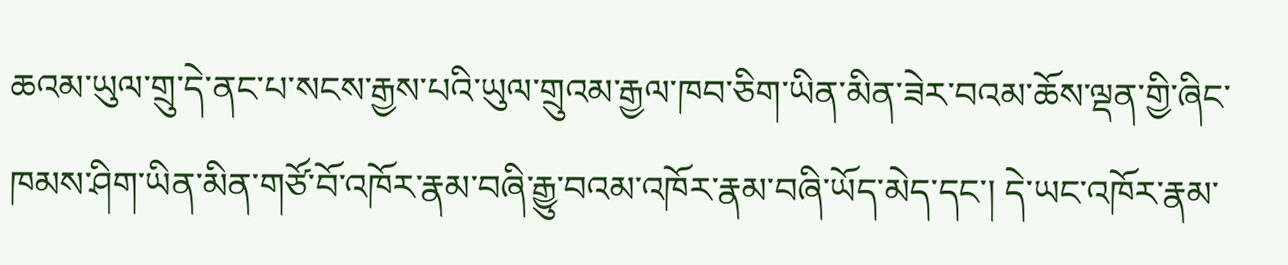ཆའམ་ཡུལ་གྲུ་དེ་ནང་པ་སངས་རྒྱས་པའི་ཡུལ་གྲུའམ་རྒྱལ་ཁབ་ཅིག་ཡིན་མིན་ཟེར་བའམ་ཆོས་ལྡན་གྱི་ཞིང་ཁམས་ཤིག་ཡིན་མིན་གཙོ་བོ་འཁོར་རྣམ་བཞི་རྒྱུ་བའམ་འཁོར་རྣམ་བཞི་ཡོད་མེད་དང་། དེ་ཡང་འཁོར་རྣམ་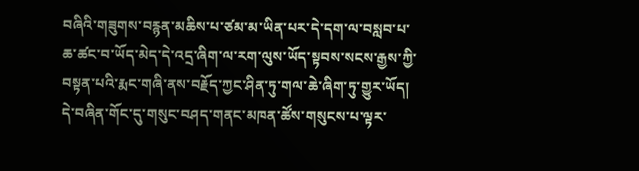བཞིའི་གཟུགས་བརྙན་མཆིས་པ་ཙམ་མ་ཡིན་པར་དེ་དག་ལ་བསླབ་པ་ཆ་ཚང་བ་ཡོད་མེད་དེ་འདྲ་ཞིག་ལ་རག་ལུས་ཡོད་སྟབས་སངས་རྒྱས་ཀྱི་བསྟན་པའི་རྨང་གཞི་ནས་བརྗོད་ཀྱང་ཤིན་ཏུ་གལ་ཆེ་ཞིག་ཏུ་གྱུར་ཡོད།
དེ་བཞིན་གོང་དུ་གསུང་བཤད་གནང་མཁན་ཚོས་གསུངས་པ་ལྟར་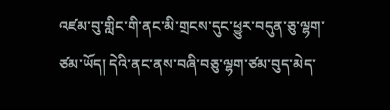འཛམ་བུ་གླིང་གི་ནང་མི་གྲངས་དུང་ཕྱུར་བདུན་ཅུ་ལྷག་ཙམ་ཡོད། དེའི་ནང་ནས་བཞི་བཅུ་ལྷག་ཙམ་བུད་མེད་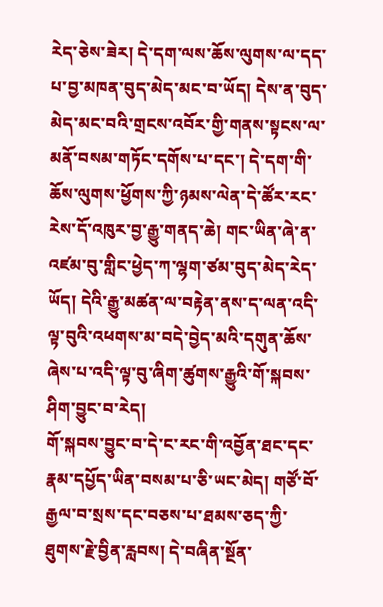རེད་ཅེས་ཟེར། དེ་དག་ལས་ཆོས་ལུགས་ལ་དད་པ་བྱ་མཁན་བུད་མེད་མང་བ་ཡོད། དེས་ན་བུད་མེད་མང་བའི་གྲངས་འབོར་གྱི་གནས་སྟངས་ལ་མནོ་བསམ་གཏོང་དགོས་པ་དང་། དེ་དག་གི་ཆོས་ལུགས་ཕྱོགས་ཀྱི་ཉམས་ལེན་དེ་ཚོར་རང་རེས་དོ་འཁུར་བྱ་རྒྱུ་གནད་ཆེ། གང་ཡིན་ཞེ་ན་འཛམ་བུ་གླིང་ཕྱེད་ཀ་ལྷག་ཙམ་བུད་མེད་རེད་ཡོད། དེའི་རྒྱུ་མཚན་ལ་བརྟེན་ནས་ད་ལན་འདི་ལྟ་བུའི་འཕགས་མ་བདེ་བྱེད་མའི་དགུན་ཆོས་ཞེས་པ་འདི་ལྟ་བུ་ཞིག་ཚུགས་རྒྱུའི་གོ་སྐབས་ཤིག་བྱུང་བ་རེད།
གོ་སྐབས་བྱུང་བ་དེ་ང་རང་གི་འབྱོན་ཐང་དང་རྣམ་དཔྱོད་ཡིན་བསམ་པ་ཅི་ཡང་མེད། གཙོ་བོ་རྒྱལ་བ་སྲས་དང་བཅས་པ་ཐམས་ཅད་ཀྱི་ཐུགས་རྗེ་བྱིན་རླབས། དེ་བཞིན་སྔོན་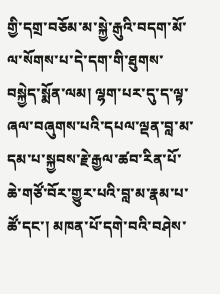གྱི་དགྲ་བཅོམ་མ་སྐྱེ་རྒུའི་བདག་མོ་ལ་སོགས་པ་དེ་དག་གི་ཐུགས་བསྐྱེད་སྨོན་ལམ། ལྷག་པར་དུ་ད་ལྟ་ཞལ་བཞུགས་པའི་དཔལ་ལྡན་བླ་མ་དམ་པ་སྐྱབས་རྗེ་རྒྱལ་ཚབ་རིན་པོ་ཆེ་གཙོ་བོར་གྱུར་པའི་བླ་མ་རྣམ་པ་ཚོ་དང་། མཁན་པོ་དགེ་བའི་བཤེས་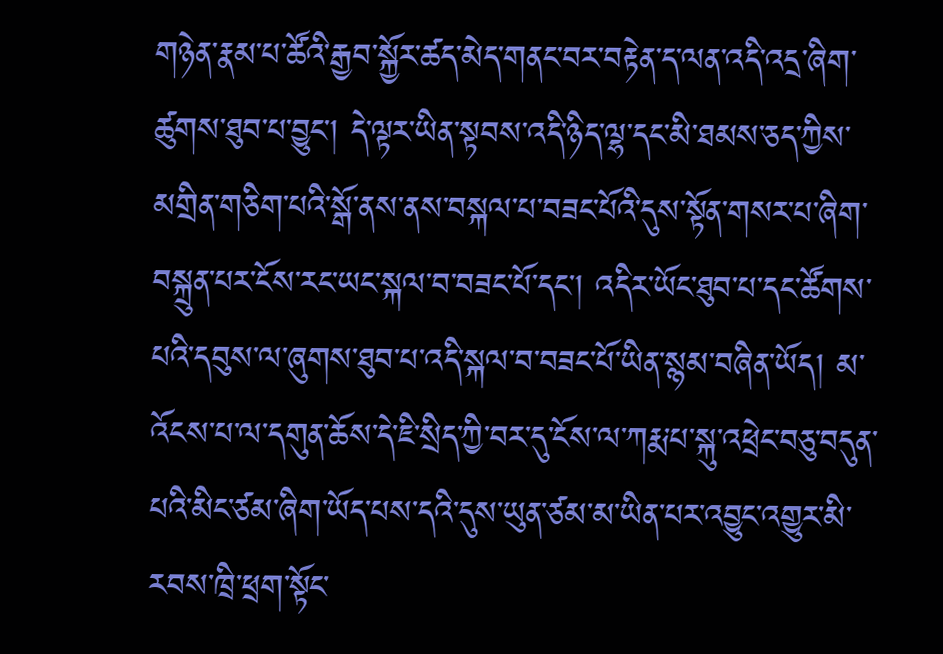གཉེན་རྣམ་པ་ཚོའི་རྒྱབ་སྐྱོར་ཚད་མེད་གནང་བར་བརྟེན་ད་ལན་འདི་འདྲ་ཞིག་ཚུགས་ཐུབ་པ་བྱུང་། དེ་ལྟར་ཡིན་སྟབས་འདི་ཉིད་ལྷ་དང་མི་ཐམས་ཅད་ཀྱིས་མགྲིན་གཅིག་པའི་སྒོ་ནས་ནས་བསྐལ་པ་བཟང་པོའི་དུས་སྟོན་གསར་པ་ཞིག་བསྐྲུན་པར་ངོས་རང་ཡང་སྐལ་བ་བཟང་པོ་དང་། འདིར་ཡོང་ཐུབ་པ་དང་ཚོགས་པའི་དབུས་ལ་ཞུགས་ཐུབ་པ་འདི་སྐལ་བ་བཟང་པོ་ཡིན་སྙམ་བཞིན་ཡོད། མ་འོངས་པ་ལ་དགུན་ཆོས་དེ་ཇི་སྲིད་ཀྱི་བར་དུ་ངོས་ལ་ཀརྨ་པ་སྐུ་འཕྲེང་བཅུ་བདུན་པའི་མིང་ཙམ་ཞིག་ཡོད་པས་དའི་དུས་ཡུན་ཙམ་མ་ཡིན་པར་འབྱུང་འགྱུར་མི་རབས་ཁྲི་ཕྲག་སྟོང་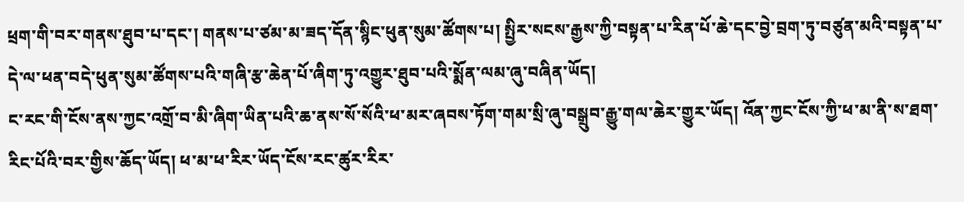ཕྲག་གི་བར་གནས་ཐུབ་པ་དང་། གནས་པ་ཙམ་མ་ཟད་དོན་སྙིང་ཕུན་སུམ་ཚོགས་པ། སྤྱིར་སངས་རྒྱས་ཀྱི་བསྟན་པ་རིན་པོ་ཆེ་དང་བྱེ་བྲག་ཏུ་བཙུན་མའི་བསྟན་པ་དེ་ལ་ཕན་བདེ་ཕུན་སུམ་ཚོགས་པའི་གཞི་རྩ་ཆེན་པོ་ཞིག་ཏུ་འགྱུར་ཐུབ་པའི་སྨོན་ལམ་ཞུ་བཞིན་ཡོད།
ང་རང་གི་ངོས་ནས་ཀྱང་འགྲོ་བ་མི་ཞིག་ཡིན་པའི་ཆ་ནས་སོ་སོའི་ཕ་མར་ཞབས་ཏོག་གམ་སྲི་ཞུ་བསྒྲུབ་རྒྱུ་གལ་ཆེར་གྱུར་ཡོད། འོན་ཀྱང་ངོས་ཀྱི་ཕ་མ་ནི་ས་ཐག་རིང་པོའི་བར་གྱིས་ཆོད་ཡོད། ཕ་མ་ཕ་རིར་ཡོད་ངོས་རང་ཚུར་རིར་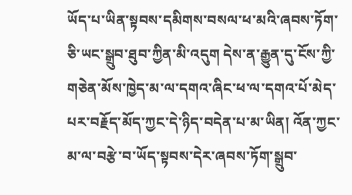ཡོད་པ་ཡིན་སྟབས་དམིགས་བསལ་ཕ་མའི་ཞབས་ཏོག་ཅི་ཡང་སྒྲུབ་ཐུབ་ཀྱིན་མི་འདུག དེས་ན་རྒྱུན་དུ་ངོས་ཀྱི་གཅེན་མོས་ཁྱེད་མ་ལ་དགའ་ཞིང་ཕ་ལ་དགའ་པོ་མེད་པར་བརྗོད་མོད་ཀྱང་དེ་ཉིད་བདེན་པ་མ་ཡིན། འོན་ཀྱང་མ་ལ་བརྩེ་བ་ཡོད་སྟབས་དེར་ཞབས་ཏོག་སྒྲུབ་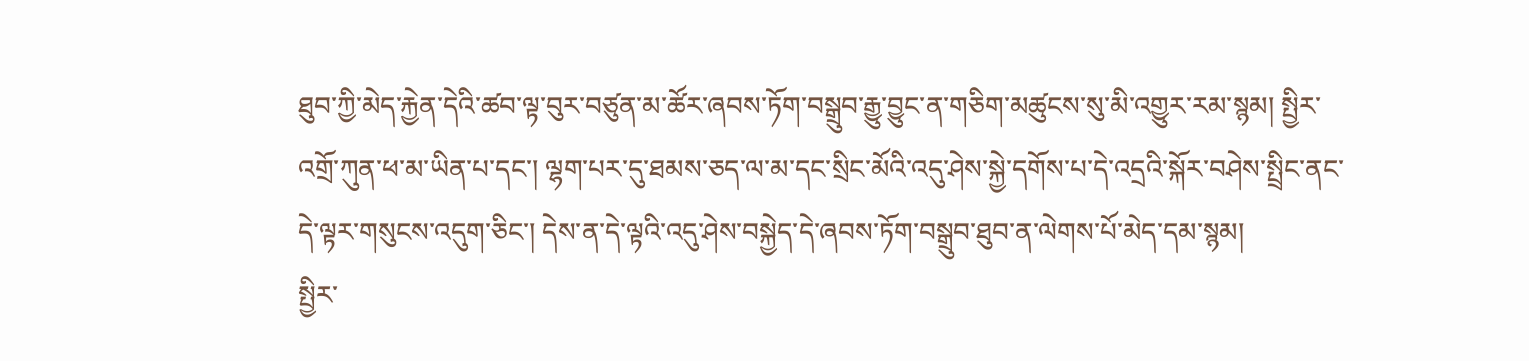ཐུབ་ཀྱི་མེད་རྐྱེན་དེའི་ཚབ་ལྟ་བུར་བཙུན་མ་ཚོར་ཞབས་ཏོག་བསྒྲུབ་རྒྱུ་བྱུང་ན་གཅིག་མཚུངས་སུ་མི་འགྱུར་རམ་སྙམ། སྤྱིར་འགྲོ་ཀུན་ཕ་མ་ཡིན་པ་དང་། ལྷག་པར་དུ་ཐམས་ཅད་ལ་མ་དང་སྲིང་མོའི་འདུ་ཤེས་སྐྱེ་དགོས་པ་དེ་འདྲའི་སྐོར་བཤེས་སྤྲིང་ནང་དེ་ལྟར་གསུངས་འདུག་ཅིང་། དེས་ན་དེ་ལྟའི་འདུ་ཤེས་བསྐྱེད་དེ་ཞབས་ཏོག་བསྒྲུབ་ཐུབ་ན་ལེགས་པོ་མེད་དམ་སྙམ།
སྤྱིར་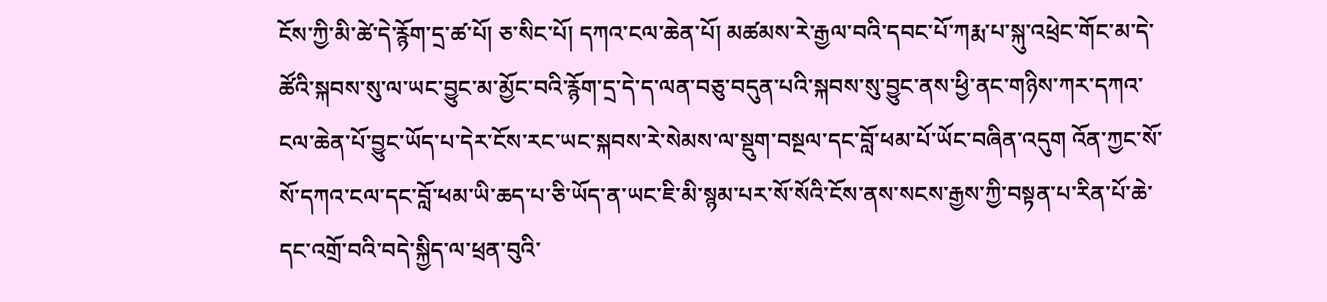ངོས་ཀྱི་མི་ཚེ་དེ་རྙོག་དྲ་ཚ་པོ། ཅ་སིང་པོ། དཀའ་ངལ་ཆེན་པོ། མཚམས་རེ་རྒྱལ་བའི་དབང་པོ་ཀརྨ་པ་སྐུ་འཕྲེང་གོང་མ་དེ་ཚོའི་སྐབས་སུ་ལ་ཡང་བྱུང་མ་མྱོང་བའི་རྙོག་དྲ་དེ་ད་ལན་བཅུ་བདུན་པའི་སྐབས་སུ་བྱུང་ནས་ཕྱི་ནང་གཉིས་ཀར་དཀའ་ངལ་ཆེན་པོ་བྱུང་ཡོད་པ་དེར་ངོས་རང་ཡང་སྐབས་རེ་སེམས་ལ་སྡུག་བསྔལ་དང་བློ་ཕམ་པོ་ཡོང་བཞིན་འདུག འོན་ཀྱང་སོ་སོ་དཀའ་ངལ་དང་བློ་ཕམ་ཡི་ཆད་པ་ཅི་ཡོད་ན་ཡང་ཇི་མི་སྙམ་པར་སོ་སོའི་ངོས་ནས་སངས་རྒྱས་ཀྱི་བསྟན་པ་རིན་པོ་ཆེ་དང་འགྲོ་བའི་བདེ་སྐྱིད་ལ་ཕྲན་བུའི་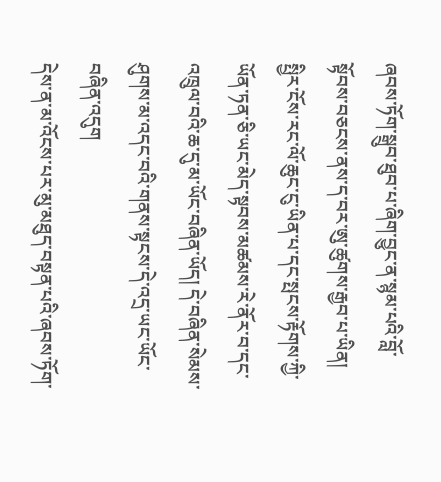ཞབས་ཏོག་སྒྲུབ་ཐུབ་པ་ཞིག་བྱུང་ན་སྙམ་པའི་བློ་སྟོབས་བཅངས་ནས་ད་བར་ཨུ་ཚུགས་རྒྱབ་པ་ཡིན། སྤྱིར་ངོས་རང་ལོ་ཆུང་ངུ་ཡིན་པ་དང་སྤངས་རྟོགས་ཀྱི་ཡོན་ཏན་ཅི་ཡང་མེད་སྟབས་མཚམས་རེ་ནོར་བ་དང་འཁྲུལ་བའི་ཆ་དུ་མ་ཡོང་བཞིན་ཡོད། དེ་བཞིན་སེམས་ཤུགས་མ་འདང་བའི་གནས་སྟངས་དེ་འདྲ་ཡང་ཡོང་བཞིན་འདུག
དེས་ན་མ་འོངས་པར་མུ་མཐུད་བསྟན་པའི་ཞབས་ཏོག་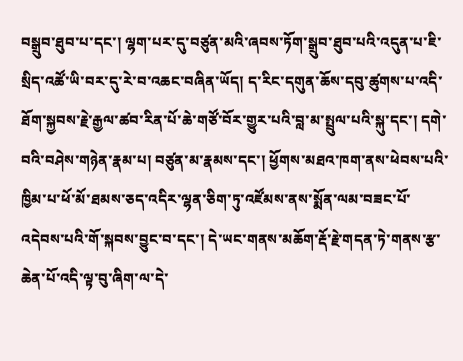བསྒྲུབ་ཐུབ་པ་དང་། ལྷག་པར་དུ་བཙུན་མའི་ཞབས་ཏོག་སྒྲུབ་ཐུབ་པའི་འདུན་པ་ཇི་སྲིད་འཚོ་ཡི་བར་དུ་རེ་བ་འཆང་བཞིན་ཡོད། ད་རིང་དགུན་ཆོས་དབུ་ཚུགས་པ་འདི་ཐོག་སྐྱབས་རྗེ་རྒྱལ་ཚབ་རིན་པོ་ཆེ་གཙོ་བོར་གྱུར་པའི་བླ་མ་སྤྲུལ་པའི་སྐུ་དང་། དགེ་བའི་བཤེས་གཉེན་རྣམ་པ། བཙུན་མ་རྣམས་དང་། ཕྱོགས་མཐའ་ཁག་ནས་ཕེབས་པའི་ཁྱིམ་པ་ཕོ་མོ་ཐམས་ཅད་འདིར་ལྷན་ཅིག་ཏུ་འཛོམས་ནས་སྨོན་ལམ་བཟང་པོ་འདེབས་པའི་གོ་སྐབས་བྱུང་བ་དང་། དེ་ཡང་གནས་མཆོག་རྡོ་རྗེ་གདན་ཏེ་གནས་རྩ་ཆེན་པོ་འདི་ལྟ་བུ་ཞིག་ལ་དེ་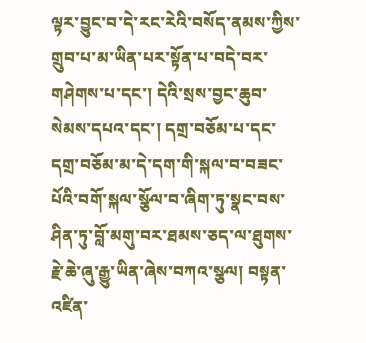ལྟར་བྱུང་བ་དེ་རང་རེའི་བསོད་ནམས་ཀྱིས་གྲུབ་པ་མ་ཡིན་པར་སྟོན་པ་བདེ་བར་གཤེགས་པ་དང་། དེའི་སྲས་བྱང་ཆུབ་སེམས་དཔའ་དང་། དགྲ་བཅོམ་པ་དང་དགྲ་བཅོམ་མ་དེ་དག་གི་སྐལ་བ་བཟང་པོའི་བགོ་སྐལ་སྩོལ་བ་ཞིག་ཏུ་སྣང་བས་ཤིན་ཏུ་བློ་མགུ་བར་ཐམས་ཅད་ལ་ཐུགས་རྗེ་ཆེ་ཞུ་རྒྱུ་ཡིན་ཞེས་བཀའ་སྩལ། བསྟན་འཛིན་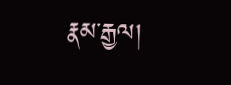རྣམ་རྒྱལ།